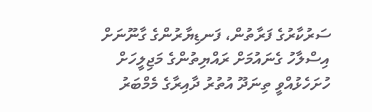ސަރުކާރުގެ ފަރާތުން، ފަނޑިޔާރުންގެ ގާނޫނަށް އިސްލާހު ގެނައުމަށް ރައްޔިތުންގެ މަޖިލީހަށް ހުށަހެޅުއްވީ ތިނަދޫ އުތުރު ދާއިރާގެ މެމްބަރު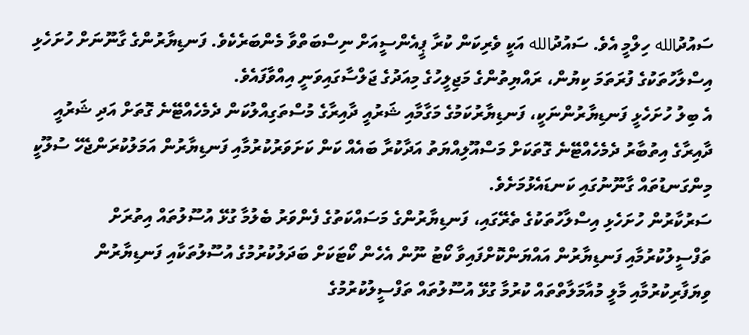ސައުދުالله ހިލްމީ އެވެ. ސައުދުالله އަކީ ވެރިކަން ކުރާ ޕީއެންސީއަށް ނިސްބަތްވާ މެންބަރެކެވެ. ފަނޑިޔާރުންގެ ގާނޫނަށް ހުށަހެޅި އިސްލާހުތަކުގެ ފުރަތަމަ ކިޔުން، ރައްޔިތުންގެ މަޖިލީހުގެ މިއަދުގެ ޖަލްސާގައިވަނީ އިއްވާފައެވެ.
އެ ބިލު ހުށަހެޅީ ފަނޑިޔާރުންނަކީ، ފަނޑިޔާރުކަމުގެ މަގާމާއި ޝަރުއީ ދާއިރާގެ މުސްތަގިއްލުކަން ދެމެހެއްޓޭނެ ގޮތަށް އަދި ޝަރުއީ ދާއިރާގެ އިތުބާރު ދެމެހެއްޓޭނެ ގޮތަކަށް މަސްއޫލިއްޔަތު އަދާކުރާ ބައެއް ކަން ކަށަވަރުކުރުމާއި ފަނޑިޔާރުން އަމަލުކުރަންޖެހޭ ސުލޫކީ މިންގަނޑުތައް ގާނޫނުގައި ކަނޑައެޅުމަށެވެ.
ސަރުކާރުން ހުށަހެޅި އިސްލާހުތަކުގެ ތެރޭގައި، ފަނޑިޔާރުންގެ މަސައްކަތުގެ ފެންވަރު ބެލުމާ ގުޅޭ އުސޫލުތައް އިތުރަށް ތަފްސީލުކުރުމާއި ފަނޑިޔާރުން އައްޔަންކޮށްފައިވާ ކޯޓު ނޫން އެހެން ކޯޓަކަށް ބަދަލުކުރުމުގެ އުސޫލުތަކާއި ފަނޑިޔާރުން ވިޔަފާރިކުރުމާއި މާލީ މުއާމަލާތްތައް ކުރުމާ ގުޅޭ އުސޫލުތައް ތަފްސީލުކުރުމުގެ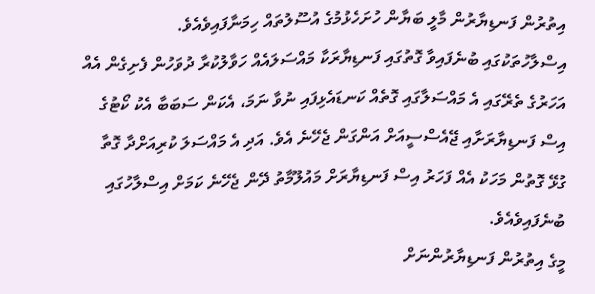އިތުރުން ފަނޑިޔާރުން މާލީ ބަޔާން ހުށަހެޅުމުގެ އުސޫލުތައް ހިމަނާފައިވެއެވެ.
އިސްލާހުތަކުގައި ބުނެފައިވާ ގޮތުގައި ފަނޑިޔާރަކާ މައްސަލައެއް ހަވާލުކުރާ ދުވަހުން ފެށިގެން އެއް އަހަރުގެ ތެރޭގައި އެ މައްސަލާގައި ގޮތެއް ކަނޑައެޅިފައި ނުވާ ނަމަ، އެކަން ސަބަބާ އެކު ކޯޓުގެ އިސް ފަނޑިޔާރަށާއި ޖޭއެސްސީއަށް އަންގަން ޖެހޭނެ އެވެ. އަދި އެ މައްސަލަ ކުރިއަށްދާ ގޮތާ ގުޅޭ ގޮތުން މަހަކު އެއް ފަހަރު އިސް ފަނޑިޔާރަށް މައުލޫމާތު ދޭން ޖެހޭނެ ކަމަށް އިސްލާހުގައި ބުނެފައިވެއެވެ.
މީގެ އިތުރުން ފަނޑިޔާރުންނަށް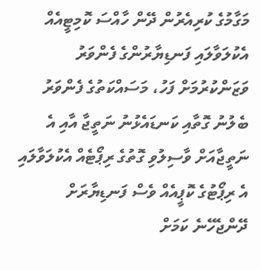މަގާމުގެ ކުރިއެރުން ދޭން ހާއްސަ ކޮމިޓީއެއް އެކުލަވާލައި ފަނޑިޔާރުންގެ ފެންވަރު ވަޒަންކުރުމަށް ފަހު، މަސައްކަތުގެ ފެންވަރު ބެލުނު ގޮތާއި ކަނޑައެޅުނު ނަތީޖާ އާއި އެ ނަތީޖާއަށް ވާސިލުވި ގޮތުގެ ރިޕޯޓެއް އެކުލަވާލައި އެ ރިޕޯޓުގެ ކޮޕީއެއް ވެސް ފަނޑިޔާރަށް ދޭންޖެހޭނެ ކަމަށް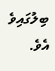ބިލުގައިވެ އެވެ.